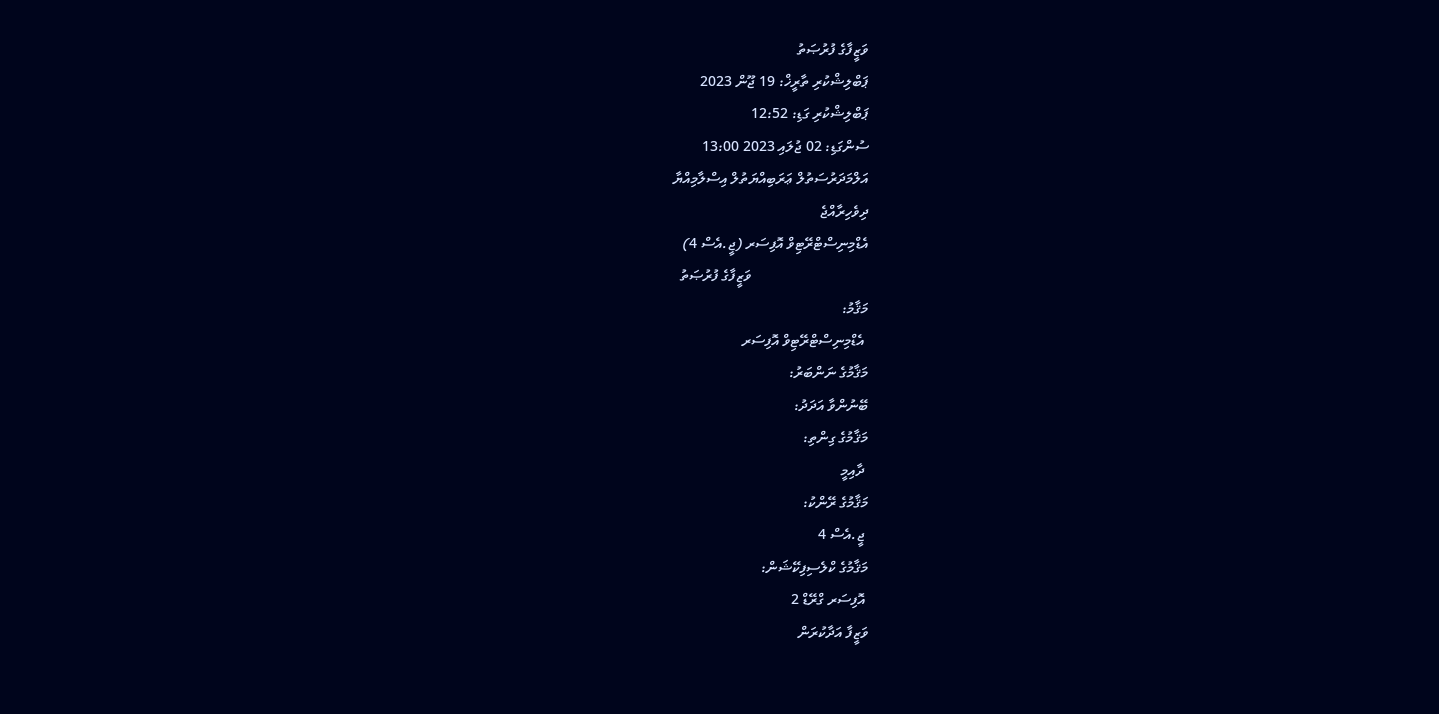ވަޒީފާގެ ފުރުޞަތު
ޕަބްލިޝްކުރި ތާރީޚް: 19 ޖޫން 2023
ޕަބްލިޝްކުރި ގަޑި: 12:52
ސުންގަޑި: 02 ޖުލައި 2023 13:00
އަލްމަދަރުސަތުލް ޢަރަބިއްޔަތުލް އިސްލާމިއްޔާ
ދިވެހިރާއްޖެ
އެޑްމިނިސްޓްރޭޓިވް އޮފިސަރ (ޖީ.އެސް 4)
                                ވަޒީފާގެ ފުރުޞަތު
މަޤާމު:
 އެޑްމިނިސްޓްރޭޓިވް އޮފިސަރ
މަޤާމުގެ ނަންބަރު:
ބޭނުންވާ އަދަދު:
މަޤާމުގެ ގިންތި:
 ދާއިމީ
މަޤާމުގެ ރޭންކު:
 ޖީ.އެސް 4
މަޤާމުގެ ކްލެސިފިކޭޝަން:
 އޮފިސަރ ގްރޭޑް 2
ވަޒީފާ އަދާކުރަން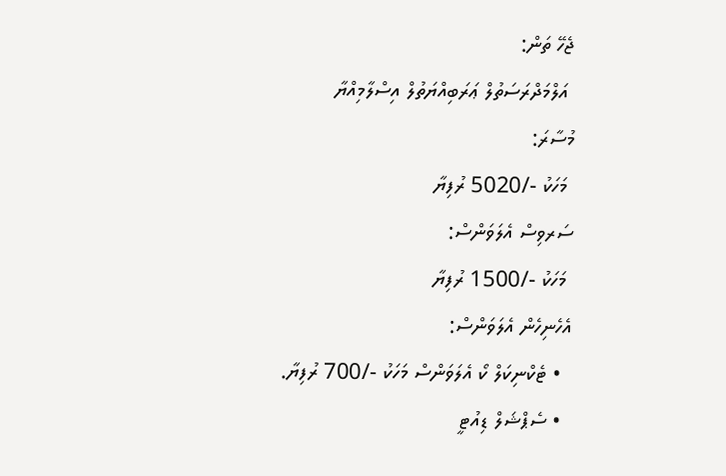ޖެހޭ ތަން:
 އަލްމަދްރަސަތުލް ޢަރަބިއްޔަތުލް އިސްލާމިއްޔާ
މުސާރަ:
 މަހަކު -/5020 ރުފިޔާ
ސަރވިސް އެލަވަންސް:
 މަހަކު -/1500 ރުފިޔާ
އެހެނިހެން އެލަވަންސް:
  • ޓެކްނިކަލް ކޯ އެލަވަންސް މަހަކު -/700 ރުފިޔާ.
  • ސެޕްޝަލް ޑިއުޓީ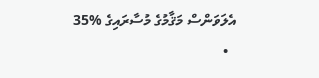އެލަވަންސް މަޤާމުގެ މުސާރައިގެ %35
  •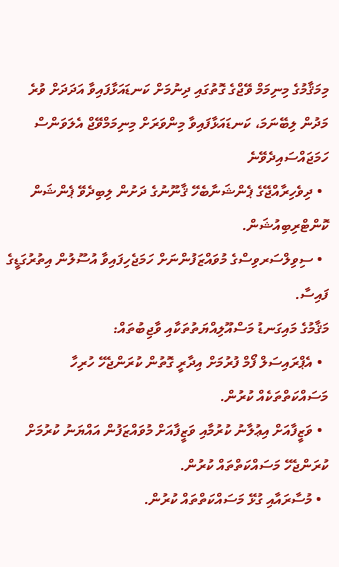މިމަޤާމުގެ މިނިމަމް ވޭޖްގެ ގޮތުގައި ދިނުމަށް ކަނޑައަޅާފައިވާ އަދަދަށް ވުރެ މަދުން ލިބޭނަމަ، ކަނޑައަޅާފައިވާ މިންވަރަށް މިނިމަމްވޭޖް އެލަވަންސް ހަމަޖައްސައިދެވޭނެ
  • ދިވެހިރާއްޖޭގެ ޕެންޝަނާބެހޭ ޤާނޫނުގެ ދަށުން ލިބިދެވޭ ޕެންޝަން ކޮންޓްރިބިއުޝަން.
  • ސިވިލްސަރވިސްގެ މުވައްޒަފުންނަށް ހަމަޖެހިފައިވާ އުސޫލުން އިތުރުގަޑީގެ ފައިސާ.
މަޤާމުގެ މައިގަނޑު މަސްއޫލިއްޔަތުތަކާއި ވާޖިބުތައް:
  • އެޕްރައިސަލް ފޯމް ފުރުމަށް އިދާރީ ގޮތުން ކުރަންޖެހޭ ހުރިހާ މަސައްކަތްތަކެއް ކުރުން.
  • ވަޒީފާއަށް އިޢުލާނު ކުރުމާއި ވަޒީފާއަށް މުވައްޒަފުން އައްޔަނު ކުރުމަށް ކުރަންޖެހޭ މަސައްކަތްތައް ކުރުން.
  • މުސާރައާއި ގުޅޭ މަސައްކަތްތައް ކުރުން.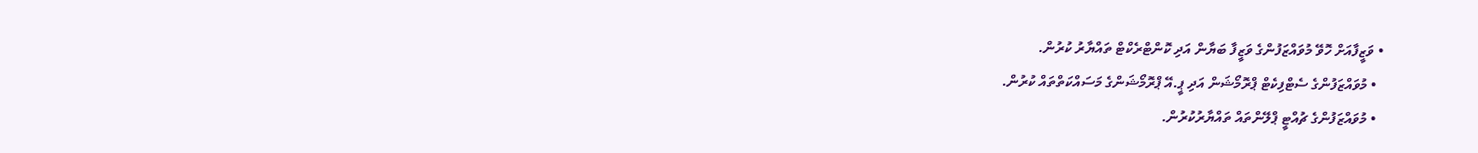• ވަޒީފާއަށް ހޮވޭ މުވައްޒަފުންގެ ވަޒީފާ ބަޔާން އަދި ކޮންޓްރެކްޓް ތައްޔާރު ކުރުން.
  • މުވައްޒަފުންގެ ސެޓްފިކެޓް ޕްރޮމޯޝަން އަދި ޕީ.އޭ ޕްރޮމޯޝަންގެ މަސައްކަތްތައް ކުރުން.
  • މުވައްޒަފުންގެ ޗުއްޓީ ޕްލޭންތައް ތައްޔާރުކުރުން.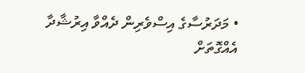• މަދަރުސާގެ އިސްވެރިން ދެއްވާ އިރުޝާދާ އެއްގޮތަށް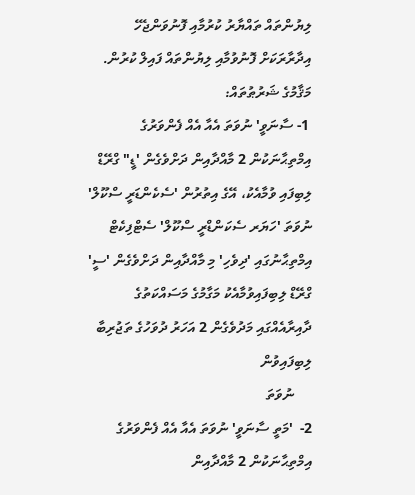ލިޔުންތައް ތައްޔާރު ކުރުމާއި ފޮނުވަންޖެހޭ އިދާރާރަކަށް ފޮނުވުމާއި ލިޔުންތައް ފައިލް ކުރުން.
މަޤާމުގެ ޝަރުޠުތައް:
 1- ސާނަވީ' ނުވަތަ އެއާ އެއް ފެންވަރުގެ އިމްތިޙާނަކުން 2 މާއްދާއިން ދަށްވެގެން 'ޑީ" ގްރޭޑް ލިބިފައި ވުމާއެކު، އޭގެ އިތުރުން 'ސެކެންޑަރީ ސްކޫލް' ނުވަތަ 'ހަޔަރ ސެކަންޑްރީ ސްކޫލް' ސެޓްފިކެޓް އިމްތިޙާނުގައި 'ދިވެހި' މި މާއްދާއިން ދަށްވެގެން 'ސީ' ގްރޭޑް ލިބިފައިވުމާއެކު މަގާމުގެ މަސައްކަތުގެ ދާއިރާއެއްގައި މަދުވެގެން 2 އަހަރު ދުވަހުގެ ތަޖުރިބާ ލިބިފައިވުން
     ނުވަތަ
2-  'މަތީ ސާނަވީ' ނުވަތަ އެއާ އެއް ފެންވަރުގެ އިމްތިޙާނަކުން 2 މާއްދާއިން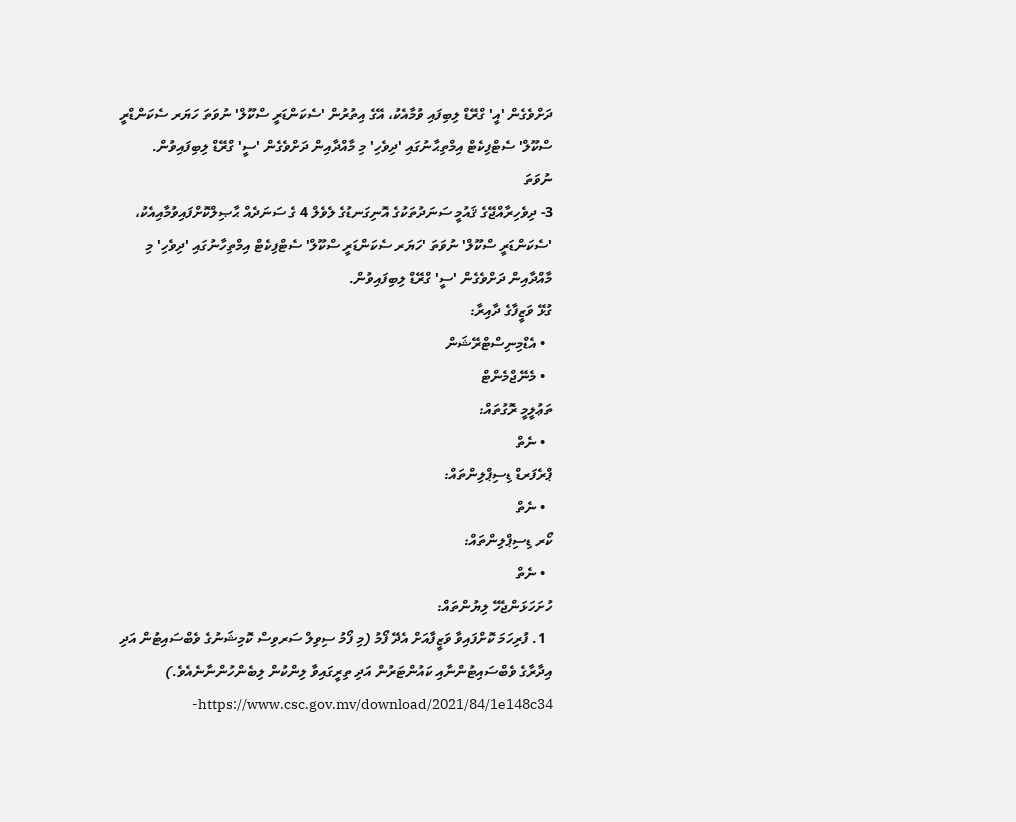ދަށްވެގެން 'އީ' ގްރޭޑް ލިބިފައި ވުމާއެކު، އޭގެ އިތުރުން 'ސެކަންޑަރީ ސްކޫލް' ނުވަތަ ހަޔަރ ސެކަންޑްރީ ސްކޫލް' ސެޓްފިކެޓް އިމްތިޙާނުގައި 'ދިވެހި' މި މާއްދާއިން ދަށްވެގެން 'ސީ' ގްރޭޑް ލިބިފައިވުން.
ނުވަތަ
3- ދިވެހިރާއްޖޭގެ ޤައުމީ ސަނަދުތަކުގެ އޮނިގަނޑުގެ ލެވެލް 4 ގެ ސަނަދެއް ޙާޞިލްކޮށްފައިވުމާއިއެކު، 'ސެކަންޑަރީ ސްކޫލް' ނުވަތަ 'ހަޔަރ ސެކަންޑަރީ ސްކޫލް' ސެޓްފިކެޓް އިމްތިހާނުގައި 'ދިވެހި' މި މާއްދާއިން ދަށްވެގެން 'ސީ' ގްރޭޑް ލިބިފައިވުން.
ގުޅޭ ވަޒީފާގެ ދާއިރާ:
  • އެޑްމިނިސްޓްރޭޝަން
  • މެނޭޖްމެންޓް
ތަޢުލީމީ ރޮގުތައް:
  • ނެތް
ޕްރެފަރޑް ޑިސިޕްލިންތައް:
  • ނެތް
ކޯރ ޑިސިޕްލިންތައް:
  • ނެތް
ހުށަހަޅަންޖެހޭ ލިޔުންތައް:
  1. ފުރިހަމަ ކޮށްފައިވާ ވަޒީފާއަށް އެދޭ ފޯމު (މި ފޯމު ސިވިލް ސަރވިސް ކޮމިޝަނުގެ ވެބްސައިޓުން އަދި އިދާރާގެ ވެބްސައިޓުންނާއި ކައުންޓަރުން އަދި ތިރީގައިވާ ލިންކުން ލިބެންހުންނާނެއެވެ.) https://www.csc.gov.mv/download/2021/84/1e148c34-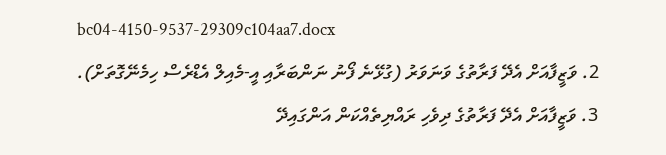bc04-4150-9537-29309c104aa7.docx
  2. ވަޒީފާއަށް އެދޭ ފަރާތުގެ ވަނަވަރު (ގުޅޭނެ ފޯނު ނަންބަރާއި އީ-މެއިލް އެޑްރެސް ހިމެނޭގޮތަށް).
  3. ވަޒީފާއަށް އެދޭ ފަރާތުގެ ދިވެހި ރައްޔިތެއްކަން އަންގައިދޭ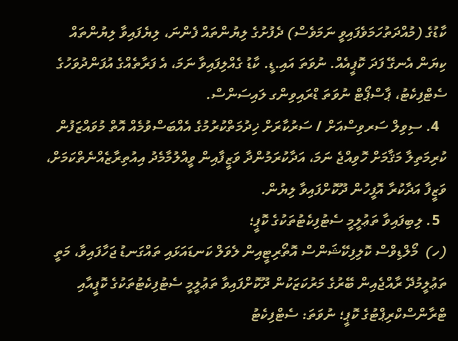ކާޑުގެ (މުއްދަތުހަމަވެފައިވީ ނަމަވެސް) ދެފުށުގެ ލިޔުންތައް ފެންނަ، ލިޔެފައިވާ ލިޔުންތައް ކިޔަން އެނގޭ ފަދަ ކޮޕީއެއް. ނުވަތަ އައި.ޑީ. ކާޑު ގެއްލިފައިވާ ނަމަ، އެ ފަރާތެއްގެ އުފަންދުވަހުގެ ސެޓްފިކެޓު، ޕާސްޕޯޓް ނުވަތަ ޑްރައިވިންގ ލައިސަންސް.
  4. ސިވިލް ސަރވިސްއަށް / ސަރުކާރަށް ޚިދުމަތްކުރުމުގެ އެއްބަސްވުމެއް އޮތް މުވައްޒަފުން ކުރިމަތިލާ މަޤާމަށް ހޮވިއްޖެ ނަމަ، އަދާކުރަމުންދާ ވަޒީފާއިން ވީއްލުމާމެދު އިއުތިރާޒެއްނެތްކަމަށް، ވަޒީފާ އަދާކުރާ އޮފީހުން ދޫކޮށްފައިވާ ލިޔުން.
  5. ލިބިފައިވާ ތަޢުލީމީ ސެޓުފިކެޓުތަކުގެ ކޮޕީ؛
(ހ)  މޯލްޑިވްސް ކޮލިފިކޭޝަންސް އޮތޯރިޓީއިން ލެވަލް ކަނޑައަޅައި ތައްގަނޑު ޖަހާފައިވާ، މަތީ ތަޢުލީމުދޭ ރާއްޖެއިން ބޭރުގެ މަރުކަޒަކުން ދޫކޮށްފައިވާ ތަޢުލީމީ ސެޓުފިކެޓުތަކުގެ ކޮޕީއާއި ޓްރާންސްކްރިޕްޓުގެ ކޮޕީ؛ ނުވަތަ: ސެޓްފިކެޓު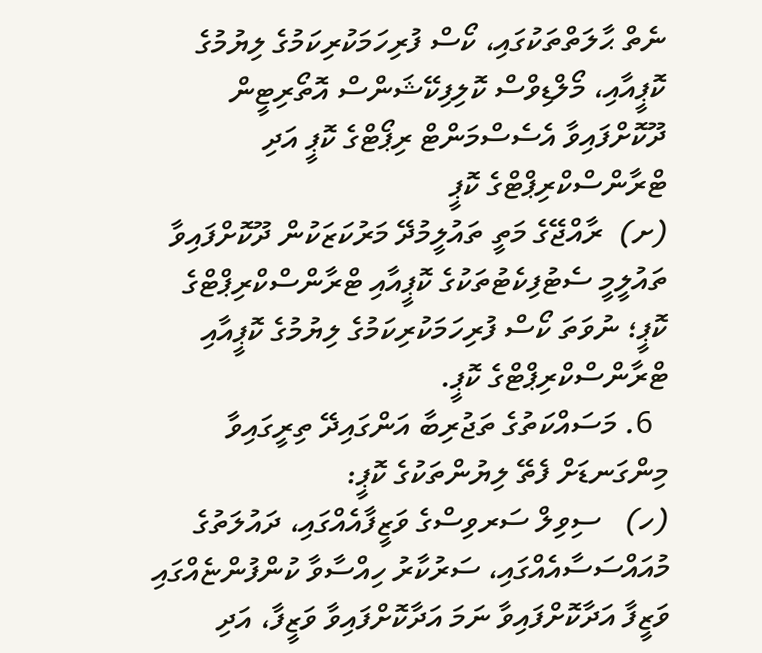ނެތް ޙާލަތްތަކުގައި، ކޯސް ފުރިހަމަކުރިކަމުގެ ލިޔުމުގެ ކޮޕީއާއި، މޯލްޑިވްސް ކޮލިފިކޭޝަންސް އޮތޯރިޓީން ދޫކޮށްފައިވާ އެސެސްމަންޓް ރިޕޯޓްގެ ކޮޕީ އަދި ޓްރާންސްކްރިޕްޓްގެ ކޮޕީ
(ށ)  ރާއްޖޭގެ މަތީ ތައުލީމުދޭ މަރުކަޒަކުން ދޫކޮށްފައިވާ ތައުލީމީ ސެޓުފިކެޓުތަކުގެ ކޮޕީއާއި ޓްރާންސްކްރިޕްޓްގެ ކޮޕީ؛ ނުވަތަ ކޯސް ފުރިހަމަކުރިކަމުގެ ލިޔުމުގެ ކޮޕީއާއި ޓްރާންސްކްރިޕްޓްގެ ކޮޕީ.
  6. މަސައްކަތުގެ ތަޖުރިބާ އަންގައިދޭ ތިރީގައިވާ މިންގަނޑަށް ފެތޭ ލިޔުންތަކުގެ ކޮޕީ:
(ހ)   ސިވިލް ސަރވިސްގެ ވަޒީފާއެއްގައި، ދައުލަތުގެ މުއައްސަސާއެއްގައި، ސަރުކާރު ހިއްސާވާ ކުންފުންޏެއްގައި ވަޒީފާ އަދާކޮށްފައިވާ ނަމަ އަދާކޮށްފައިވާ ވަޒީފާ، އަދި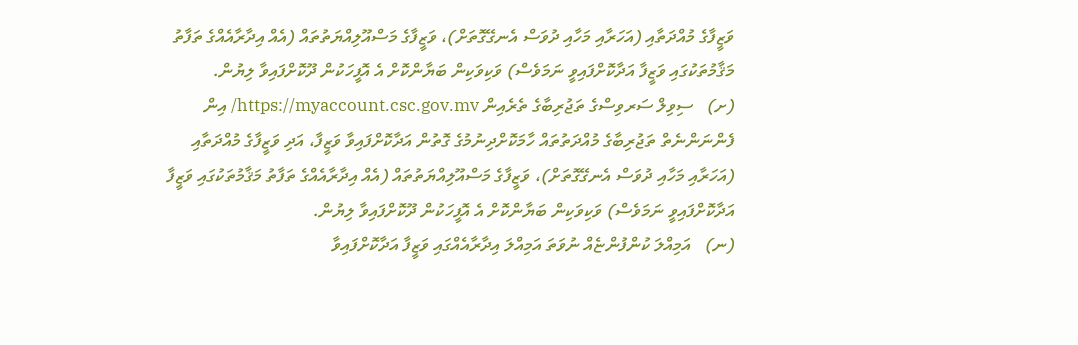ވަޒީފާގެ މުއްދަތާއި (އަހަރާއި މަހާއި ދުވަސް އެނގޭގޮތަށް)، ވަޒީފާގެ މަސްއޫލިއްޔަތުތައް (އެއް އިދާރާއެއްގެ ތަފާތު މަޤާމުތަކުގައި ވަޒީފާ އަދާކޮށްފައިވީ ނަމަވެސް) ވަކިވަކިން ބަޔާންކޮށް އެ އޮފީހަކުން ދޫކޮށްފައިވާ ލިޔުން.
(ށ)   ސިވިލް ސަރވިސްގެ ތަޖުރިބާގެ ތެރެއިން https://myaccount.csc.gov.mv/ އިން ފެންނަންނެތް ތަޖުރިބާގެ މުއްދަތުތައް ހާމަކޮށްދިނުމުގެ ގޮތުން އަދާކޮށްފައިވާ ވަޒީފާ، އަދި ވަޒީފާގެ މުއްދަތާއި (އަހަރާއި މަހާއި ދުވަސް އެނގޭގޮތަށް)، ވަޒީފާގެ މަސްއޫލިއްޔަތުތައް (އެއް އިދާރާއެއްގެ ތަފާތު މަޤާމުތަކުގައި ވަޒީފާ އަދާކޮށްފައިވީ ނަމަވެސް) ވަކިވަކިން ބަޔާންކޮށް އެ އޮފީހަކުން ދޫކޮށްފައިވާ ލިޔުން.
(ނ)   އަމިއްލަ ކުންފުންޏެއް ނުވަތަ އަމިއްލަ އިދާރާއެއްގައި ވަޒީފާ އަދާކޮށްފައިވާ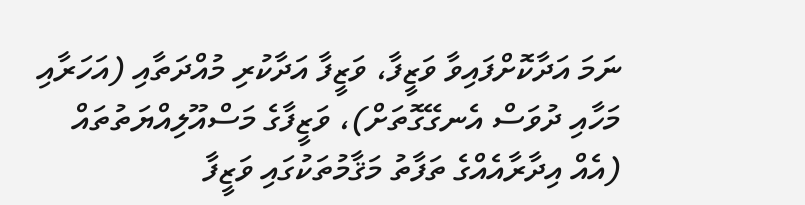ނަމަ އަދާކޮށްފައިވާ ވަޒީފާ، ވަޒީފާ އަދާކުރި މުއްދަތާއި (އަހަރާއި މަހާއި ދުވަސް އެނގޭގޮތަށް)، ވަޒީފާގެ މަސްއޫލިއްޔަތުތައް (އެއް އިދާރާއެއްގެ ތަފާތު މަޤާމުތަކުގައި ވަޒީފާ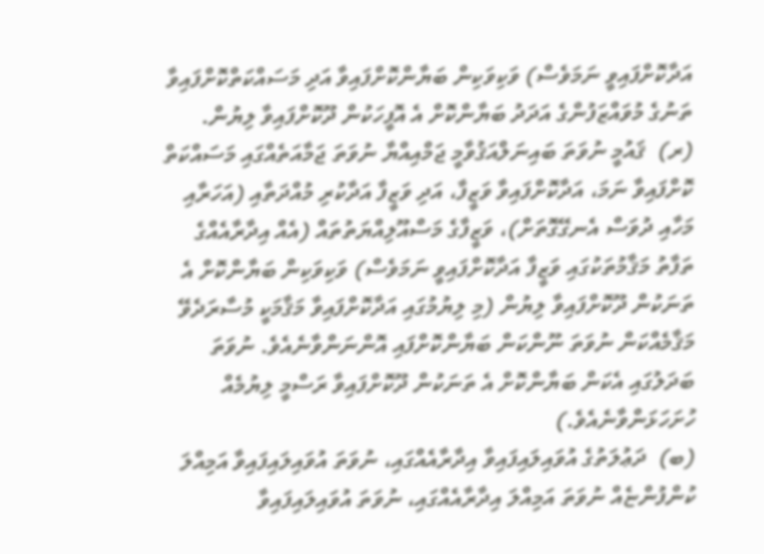އަދާކޮށްފައިވީ ނަމަވެސް) ވަކިވަކިން ބަޔާންކޮށްފައިވާ އަދި މަސައްކަތްކޮށްފައިވާ ތަނުގެ މުވައްޒަފުންގެ އަދަދު ބަޔާންކޮށް އެ އޮފީހަކުން ދޫކޮށްފައިވާ ލިޔުން.
(ރ)  ޤައުމީ ނުވަތަ ބައިނަލްއަޤުވާމީ ޖަމްއިއްޔާ ނުވަތަ ޖަމާއަތެއްގައި މަސައްކަތް ކޮށްފައިވާ ނަމަ، އަދާކޮށްފައިވާ ވަޒީފާ، އަދި ވަޒީފާ އަދާކުރި މުއްދަތާއި (އަހަރާއި މަހާއި ދުވަސް އެނގޭގޮތަށް)، ވަޒީފާގެ މަސްއޫލިއްޔަތުތައް (އެއް އިދާރާއެއްގެ ތަފާތު މަޤާމުތަކުގައި ވަޒީފާ އަދާކޮށްފައިވީ ނަމަވެސް) ވަކިވަކިން ބަޔާންކޮށް އެ ތަނަކުން ދޫކޮށްފައިވާ ލިޔުން (މި ލިޔުމުގައި އަދާކޮށްފައިވާ މަޤާމަކީ މުސާރަދެވޭ މަޤާމެއްކަން ނުވަތަ ނޫންކަން ބަޔާންކޮށްފައި އޮންނަންވާނެއެވެ. ނުވަތަ ބަދަލުގައި އެކަން ބަޔާންކޮށް އެ ތަނަކުން ދޫކޮށްފައިވާ ރަސްމީ ލިޔުމެއް ހުށަހަޅަންވާނެއެވެ.)
(ބ)  ދަޢުލަތުގެ އުވައިލައިފައިވާ އިދާރާއެއްގައި، ނުވަތަ އުވައިލައިފައިވާ އަމިއްލަ ކުންފުންޏެއް ނުވަތަ އަމިއްލަ އިދާރާއެއްގައި، ނުވަތަ އުވައިލައިފައިވާ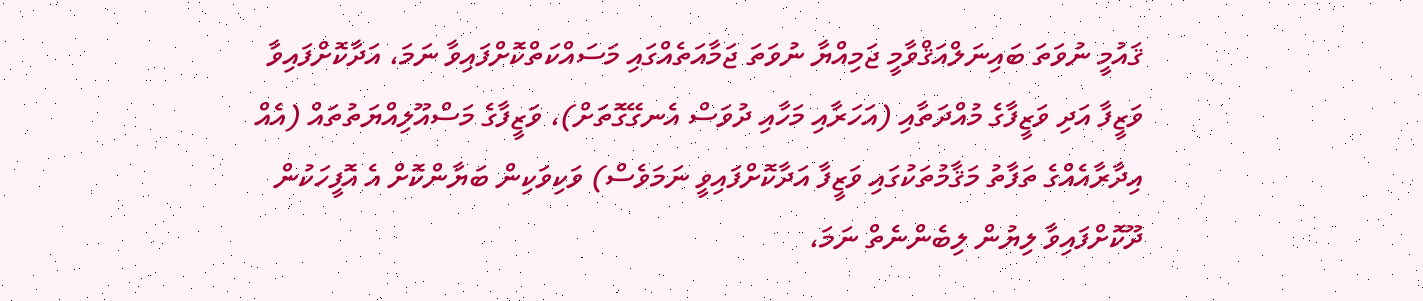ޤައުމީ ނުވަތަ ބައިނަލްއަޤްވާމީ ޖަމިއްޔާ ނުވަތަ ޖަމާއަތެއްގައި މަސައްކަތްކޮށްފައިވާ ނަމަ، އަދާކޮށްފައިވާ ވަޒީފާ އަދި ވަޒީފާގެ މުއްދަތާއި (އަހަރާއި މަހާއި ދުވަސް އެނގޭގޮތަށް)، ވަޒީފާގެ މަސްއޫލިއްޔަތުތައް (އެއް އިދާރާއެއްގެ ތަފާތު މަޤާމުތަކުގައި ވަޒީފާ އަދާކޮށްފައިވީ ނަމަވެސް) ވަކިވަކިން ބަޔާންކޮށް އެ އޮފީހަކުން ދޫކޮށްފައިވާ ލިޔުން ލިބެންނެތް ނަމަ،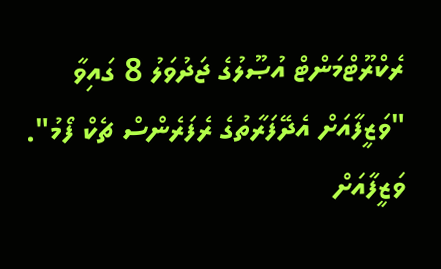ރެކްރޫޓްމަންޓް އުޞޫލުގެ ޖަދުވަލު 8 ގައިވާ "ވަޒީފާއަށް އެދޭފަރާތުގެ ރެފަރެންސް ޗެކް ފޯމު".
ވަޒީފާއަށް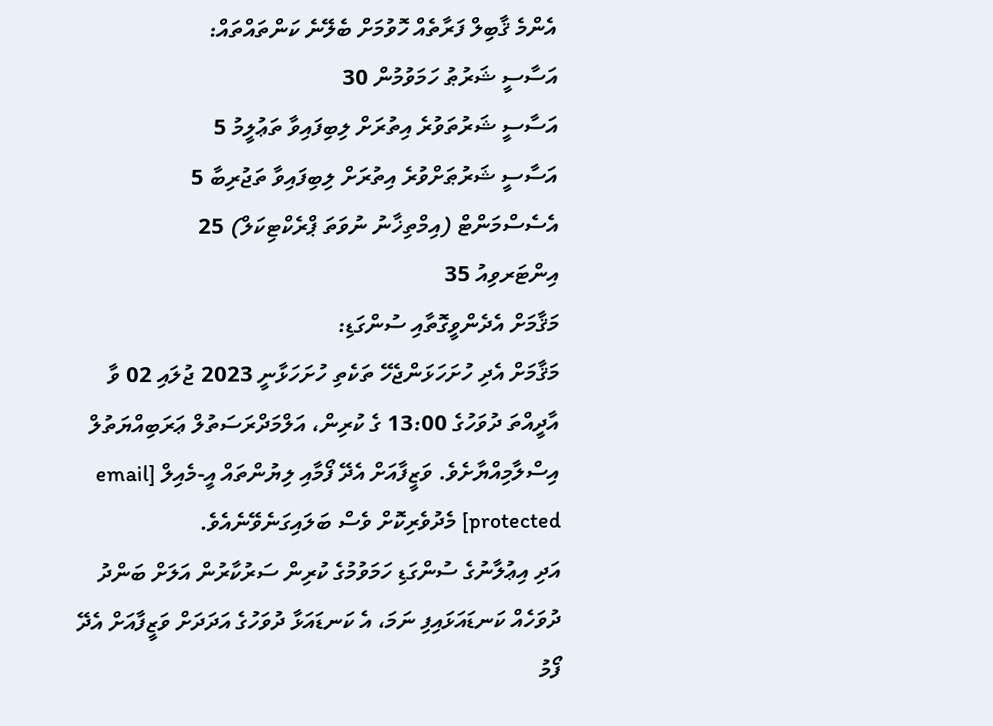އެންމެ ޤާބިލް ފަރާތެއް ހޮވުމަށް ބެލޭނެ ކަންތައްތައް:
އަސާސީ ޝަރުޠު ހަމަވުމުން 30
އަސާސީ ޝަރުތަވުރެ އިތުރަށް ލިބިފައިވާ ތަޢުލީމު 5
އަސާސީ ޝަރުޠަށްވުރެ އިތުރަށް ލިބިފައިވާ ތަޖުރިބާ 5
އެސެސްމަންޓް (އިމްތިޚާނު ނުވަތަ ޕްރެކްޓިކަލް) 25
އިންޓަރވިއު 35
މަޤާމަށް އެދެންވީގޮތާއި ސުންގަޑި:
މަޤާމަށް އެދި ހުށަހަޅަންޖެހޭ ތަކެތި ހުށަހަޅާނީ 2023 ޖުލައި 02 ވާ އާދީއްތަ ދުވަހުގެ 13:00 ގެ ކުރިން، އަލްމަދްރަސަތުލް ޢަރަބިއްޔަތުލް އިސްލާމިއްޔާށެވެ. ވަޒީފާއަށް އެދޭ ފޯމާއި ލިޔުންތައް އީ-މެއިލް [email protected] މެދުވެރިކޮށް ވެސް ބަލައިގަނެވޭނެއެވެ.
އަދި އިޢުލާނުގެ ސުންގަޑި ހަމަވުމުގެ ކުރިން ސަރުކާރުން އަލަށް ބަންދު ދުވަހެއް ކަނޑައަޅައިފި ނަމަ، އެ ކަނޑައަޅާ ދުވަހުގެ އަދަދަށް ވަޒީފާއަށް އެދޭ ފޯމު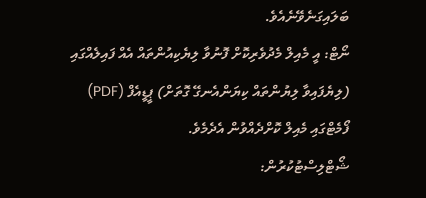ބަލައިގަނެވޭނެއެވެ.
ނޯޓް: އީ މެއިލް މެދުވެރިކޮށް ފޮނުވާ ލިޔެކިއުންތައް އެއް ފައިލެއްގައި (ލިޔެފައިވާ ލިޔުންތައް ކިޔަންއެނގޭ ގޮތަށް) ޕީޑީއެފް (PDF) ފޯމެޓްގައި މެއިލް ކޮށްދެއްވުން އެދެމެވެ.
ޝޯޓްލިސްޓުކުރުން: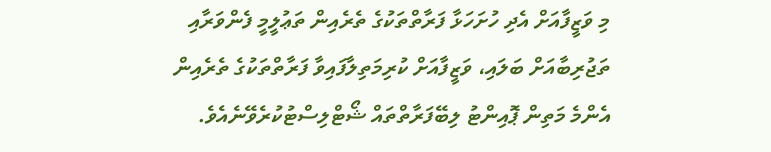މި ވަޒީފާއަށް އެދި ހުށަހަޅާ ފަރާތްތަކުގެ ތެރެއިން ތަޢުލީމީ ފެންވަރާއި ތަޖުރިބާއަށް ބަލައި، ވަޒީފާއަށް ކުރިމަތިލާފައިވާ ފަރާތްތަކުގެ ތެރެއިން އެންމެ މަތިން ޕޮއިންޓު ލިބޭފަރާތްތައް ޝޯޓްލިސްޓުކުރެވޭނެއެވެ.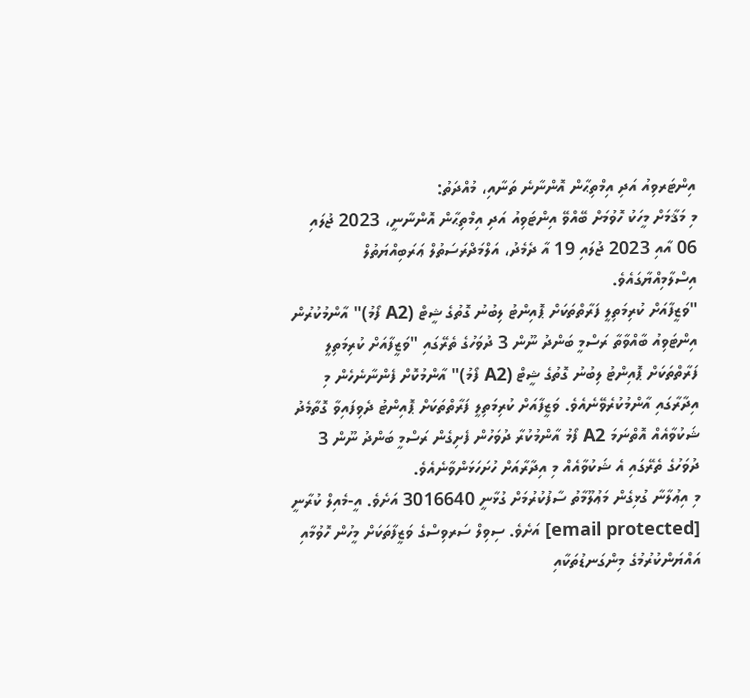އިންޓަރވިއު އަދި އިމްތިޙާން އޮންނާނެ ތަނާއި، މުއްދަތު:
މި މަޤާމަށް މީހަކު ހޮވުމަށް ބޭއްވޭ އިންޓަވިއު އަދި އިމްތިޙާން އޮންނާނީ، 2023 ޖުލައި 06 އާއި 2023 ޖުލައި 19 އާ ދެމެދު، އަލްމަދްރަސަތުލް ޢަރަބިއްޔަތުލް އިސްލާމިއްޔާގައެވެ.
"ވަޒީފާއަށް ކުރިމަތިލީ ފަރާތްތަކަށް ޕޮއިންޓު ލިބުނު ގޮތުގެ ޝީޓް (A2 ފޯމު)" އާންމުކުރުން
އިންޓަވިއު ބާއްވާތާ ރަސްމީ ބަންދު ނޫން 3 ދުވަހުގެ ތެރޭގައި "ވަޒީފާއަށް ކުރިމަތިލީ ފަރާތްތަކަށް ޕޮއިންޓު ލިބުނު ގޮތުގެ ޝީޓް (A2 ފޯމު)" އާންމުކޮށް ފެންނާނެހެން މި އިދާރާގައި އާންމުކުރެވޭނެއެވެ. ވަޒީފާއަށް ކުރިމަތިލީ ފަރާތްތަކަށް ޕޮއިންޓު ދެވިފައިވާ ގޮތާމެދު ޝަކުވާއެއް އޮތްނަމަ A2 ފޯމު އާންމުކުރާ ދުވަހުން ފެށިގެން ރަސްމީ ބަންދު ނޫން 3 ދުވަހުގެ ތެރޭގައި އެ ޝަކުވާއެއް މި އިދާރާއަށް ހުށަހަޅަންވާނެއެވެ.
މި އިޢުލާނާ ގުޅިގެން މަޢުލޫމާތު ސާފުކުރުމަށް ގުޅާނީ 3016640 އަށެވެ. އީ-މެއިލް ކުރާނީ [email protected] އަށެވެ. ސިވިލް ސަރވިސްގެ ވަޒީފާތަކަށް މީހުން ހޮވުމާއި އައްޔަންކުރުމުގެ މިންގަނޑުތަކާއި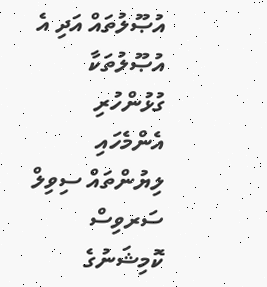އުޞޫލުތައް އަދި އެ އުޞޫލުތަކާ ގުޅުންހުރި އެންމެހައި ލިޔުންތައް ސިވިލް ސަރވިސް ކޮމިޝަނުގެ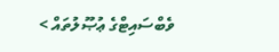ވެބްސައިޓްގެ ޢުޞޫލުތައް >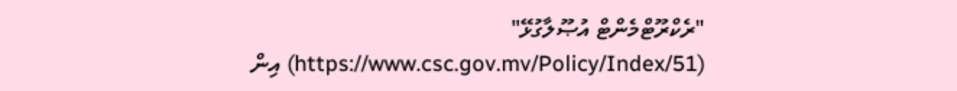"ރެކްރޫޓްމެންޓް އުޞޫލާގުޅޭ" (https://www.csc.gov.mv/Policy/Index/51) އިން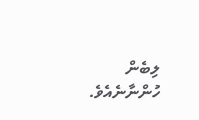ލިބެން ހުންނާނެއެވެ.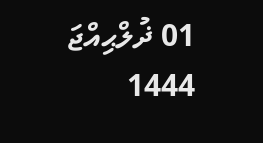01 ޛުލްޙިއްޖަ 1444